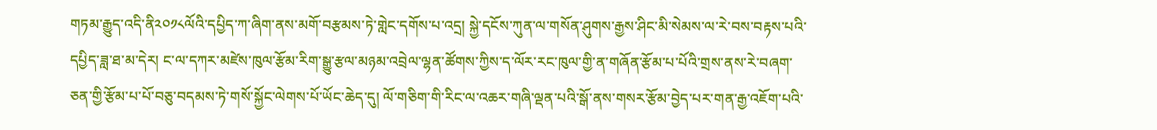གཏམ་རྒྱུད་འདི་ནི༢༠༡༨ལོའི་དཔྱིད་ཀ་ཞིག་ནས་མགོ་བརྩམས་ཏེ་གླེང་དགོས་པ་འདྲ། སྐྱེ་དངོས་ཀུན་ལ་གསོན་ཤུགས་རྒྱས་ཤིང་མི་སེམས་ལ་རེ་བས་བརྟས་པའི་དཔྱིད་ཟླ་ཐ་མ་དེར། ང་ལ་དཀར་མཛེས་ཁུལ་རྩོམ་རིག་སྒྱུ་རྩལ་མཉམ་འབྲེལ་ལྷན་ཚོགས་ཀྱིས་ད་ལོར་རང་ཁུལ་གྱི་ན་གཞོན་རྩོམ་པ་པོའི་གྲས་ནས་རེ་བཞག་ཅན་གྱི་རྩོམ་པ་པོ་བཅུ་བདམས་ཏེ་གསོ་སྐྱོང་ལེགས་པོ་ཡོང་ཆེད་དུ། ལོ་གཅིག་གི་རིང་ལ་འཆར་གཞི་ལྡན་པའི་སྒོ་ནས་གསར་རྩོམ་བྱེད་པར་གན་རྒྱ་འཇོག་པའི་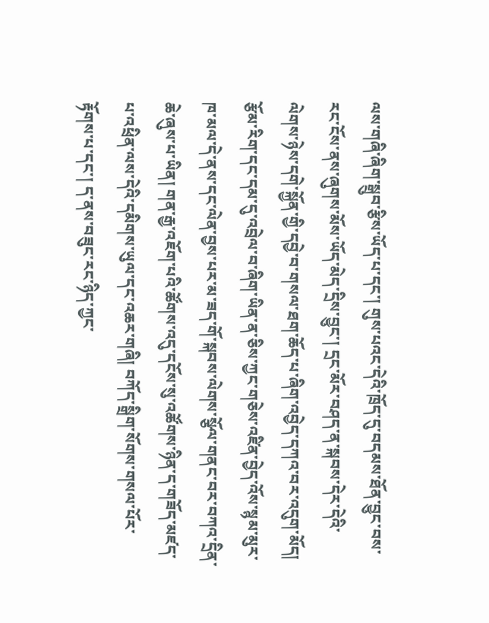ལས་གཞི་ཞིག་སྒྲུབ་རྩིས་ཡོད་པ་དང་། གུས་པའང་དེའི་ཁྲོད་དུ་བདམས་ཐོན་བྱུང་བས་རང་ངོས་ནས་ཞུགས་མོས་ཡོད་མེད་དྲིས་བྱུང་། དྲང་མོར་བཤད་ན་སྐབས་དེར་དེའི་ལེགས་ཉེས་དགེ་སྐྱོན་གྱི་དབྱེ་བ་གསལ་ཐག་ཆོད་པ་ཞིག་འབྱེད་དཀའ་བར་འདུག་མོད། རྩོམ་རིག་དང་དམ་དུ་འབྲེལ་བ་ཞིག་ཡིན་ན་ཅིས་ཀྱང་གཅེས་འཛིན་བྱེད་འོས་སྙམ་མུར་ཁ་མལ་དེ་ནས་དང་ལེན་བྱས་པར་མ་ཟད་གོ་སྐབས་ལེགས་སྩོལ་གནང་བར་བཀའ་དྲིན་ཆེ་ཞུས་པ་ཡིན། གན་རྒྱ་འཇོག་པའི་ཚོགས་འདུ་དངོས་སུ་འཚོགས་ཉིན་ད་གཟོད་མཛད་པ་འཕྲིན་ལས་དེའི་དམིགས་ཡུལ་དང་འཆར་གཞི། བཀོད་སྒྲིག་སོགས་གསལ་པོར་རྟོགས་པ་དང་། ད་ནས་བཟུང་རང་ཉིད་ཀྱང་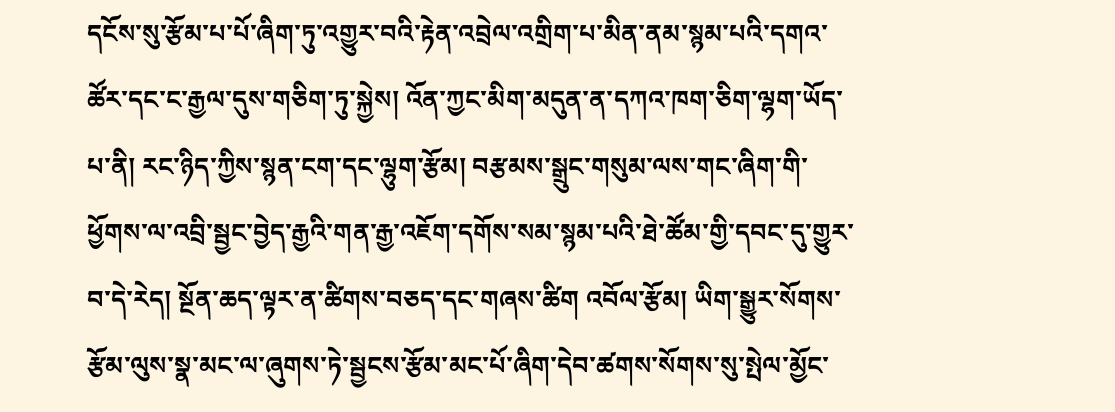དངོས་སུ་རྩོམ་པ་པོ་ཞིག་ཏུ་འགྱུར་བའི་རྟེན་འབྲེལ་འགྲིག་པ་མིན་ནམ་སྙམ་པའི་དགའ་ཚོར་དང་ང་རྒྱལ་དུས་གཅིག་ཏུ་སྐྱེས། འོན་ཀྱང་མིག་མདུན་ན་དཀའ་ཁག་ཅིག་ལྷག་ཡོད་པ་ནི། རང་ཉིད་ཀྱིས་སྙན་ངག་དང་ལྷུག་རྩོམ། བརྩམས་སྒྲུང་གསུམ་ལས་གང་ཞིག་གི་ཕྱོགས་ལ་འབྲི་སྦྱང་བྱེད་རྒྱའི་གན་རྒྱ་འཇོག་དགོས་སམ་སྙམ་པའི་ཐེ་ཚོམ་གྱི་དབང་དུ་གྱུར་བ་དེ་རེད། སྔོན་ཆད་ལྟར་ན་ཚིགས་བཅད་དང་གཞས་ཚིག འབོལ་རྩོམ། ཡིག་སྒྱུར་སོགས་རྩོམ་ལུས་སྣ་མང་ལ་ཞུགས་ཏེ་སྦྱངས་རྩོམ་མང་པོ་ཞིག་དེབ་ཚགས་སོགས་སུ་སྤེལ་མྱོང་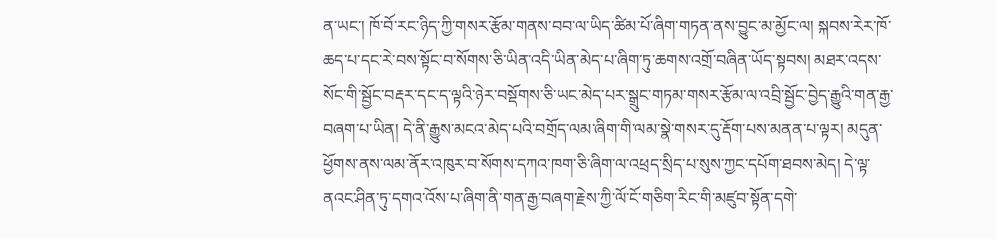ན་ཡང་། ཁོ་བོ་རང་ཉིད་ཀྱི་གསར་རྩོམ་གནས་བབ་ལ་ཡིད་ཚིམ་པོ་ཞིག་གཏན་ནས་བྱུང་མ་མྱོང་ལ། སྐབས་རེར་ཁོ་ཆད་པ་དང་རེ་བས་སྟོང་བ་སོགས་ཅི་ཡིན་འདི་ཡིན་མེད་པ་ཞིག་ཏུ་ཆགས་འགྲོ་བཞིན་ཡོད་སྟབས། མཐར་འདས་སོང་གི་སྦྱོང་བརྡར་དང་ད་ལྟའི་ཉེར་བསྡོགས་ཅི་ཡང་མེད་པར་སྒྲུང་གཏམ་གསར་རྩོམ་ལ་འབྲི་སྦྱོང་བྱེད་རྒྱུའི་གན་རྒྱ་བཞག་པ་ཡིན། དེ་ནི་རྒྱུས་མངའ་མེད་པའི་བགྲོད་ལམ་ཞིག་གི་ལམ་སྣེ་གསར་དུ་རྡོག་པས་མནན་པ་ལྟར། མདུན་ཕྱོགས་ནས་ལམ་ནོར་འཁུར་བ་སོགས་དཀའ་ཁག་ཅི་ཞིག་ལ་འཕྲད་སྲིད་པ་སུས་ཀྱང་དཔོག་ཐབས་མེད། དེ་ལྟ་ནའང་ཤིན་ཏུ་དགའ་འོས་པ་ཞིག་ནི་གན་རྒྱ་བཞག་རྗེས་ཀྱི་ལོ་ངོ་གཅིག་རིང་གི་མཛུབ་སྟོན་དགེ་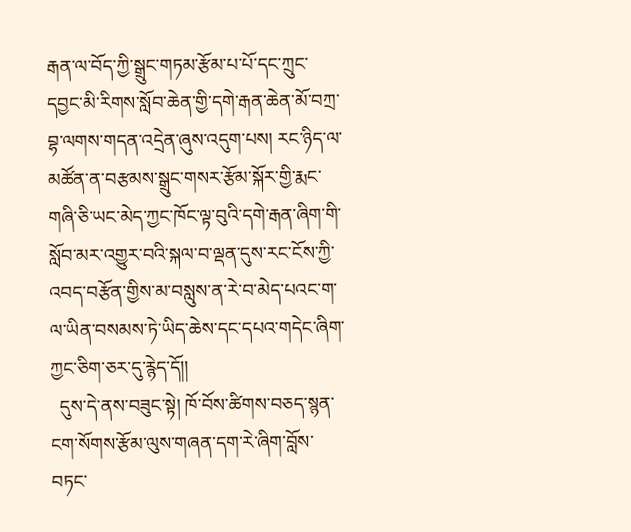རྒན་ལ་བོད་ཀྱི་སྒྲུང་གཏམ་རྩོམ་པ་པོ་དང་ཀྲུང་དབྱང་མི་རིགས་སློབ་ཆེན་གྱི་དགེ་རྒན་ཆེན་མོ་བཀྲ་བྷ་ལགས་གདན་འདྲེན་ཞུས་འདུག་པས། རང་ཉིད་ལ་མཚོན་ན་བརྩམས་སྒྲུང་གསར་རྩོམ་སྐོར་གྱི་རྨང་གཞི་ཅི་ཡང་མེད་ཀྱང་ཁོང་ལྟ་བུའི་དགེ་རྒན་ཞིག་གི་སློབ་མར་འགྱུར་བའི་སྐལ་བ་ལྡན་དུས་རང་ངོས་ཀྱི་འབད་བརྩོན་གྱིས་མ་བསླུས་ན་རེ་བ་མེད་པའང་ག་ལ་ཡིན་བསམས་ཏེ་ཡིད་ཆེས་དང་དཔའ་གདེང་ཞིག་ཀྱང་ཅིག་ཅར་དུ་རྙེད་དོ།།
  དུས་དེ་ནས་བཟུང་སྟེ། ཁོ་བོས་ཚིགས་བཅད་སྙན་ངག་སོགས་རྩོམ་ལུས་གཞན་དག་རེ་ཞིག་བློས་བཏང་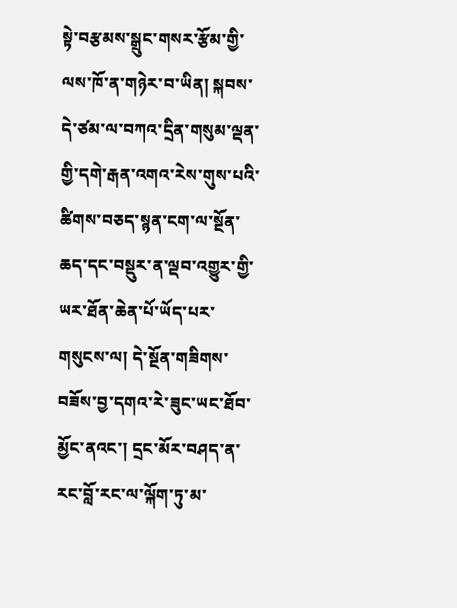སྟེ་བརྩམས་སྒྲུང་གསར་རྩོམ་གྱི་ལས་ཁོ་ན་གཉེར་བ་ཡིན། སྐབས་དེ་ཙམ་ལ་བཀའ་དྲིན་གསུམ་ལྡན་གྱི་དགེ་རྒན་འགའ་རེས་གུས་པའི་ཚིགས་བཅད་སྙན་ངག་ལ་སྔོན་ཆད་དང་བསྡུར་ན་ལྡབ་འགྱུར་གྱི་ཡར་ཐོན་ཆེན་པོ་ཡོད་པར་གསུངས་ལ། དེ་སྔོན་གཟིགས་བཟོས་བྱ་དགའ་རེ་ཟུང་ཡང་ཐོབ་མྱོང་ནའང་། དྲང་མོར་བཤད་ན་རང་བློ་རང་ལ་ལྐོག་ཏུ་མ་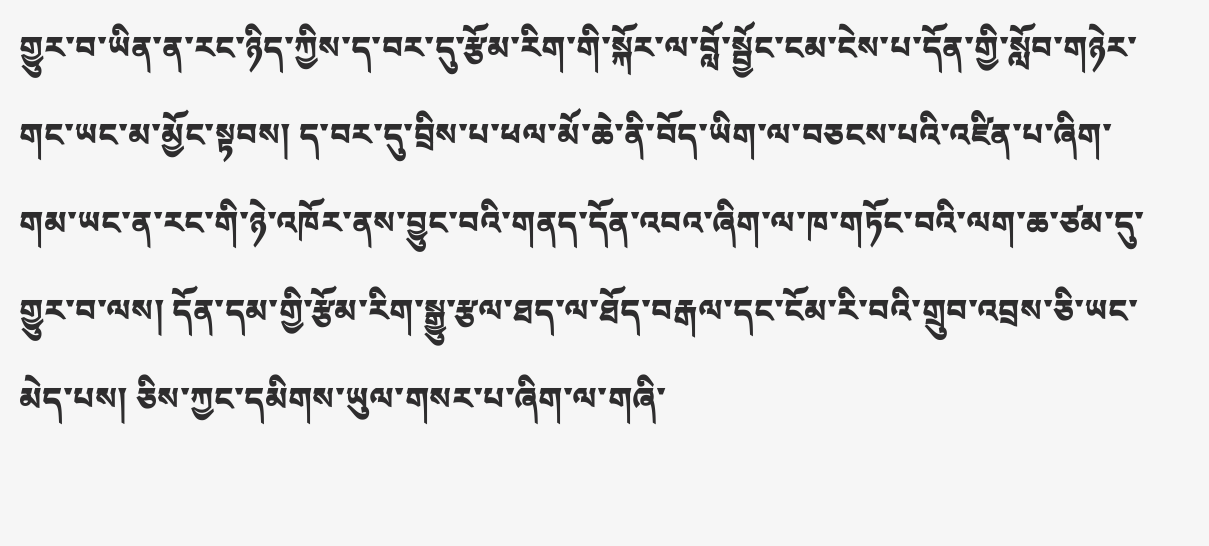གྱུར་བ་ཡིན་ན་རང་ཉིད་ཀྱིས་ད་བར་དུ་རྩོམ་རིག་གི་སྐོར་ལ་བློ་སྦྱོང་ངམ་ངེས་པ་དོན་གྱི་སློབ་གཉེར་གང་ཡང་མ་མྱོང་སྟབས། ད་བར་དུ་བྲིས་པ་ཕལ་མོ་ཆེ་ནི་བོད་ཡིག་ལ་བཅངས་པའི་འཛིན་པ་ཞིག་གམ་ཡང་ན་རང་གི་ཉེ་འཁོར་ནས་བྱུང་བའི་གནད་དོན་འབའ་ཞིག་ལ་ཁ་གཏོང་བའི་ལག་ཆ་ཙམ་དུ་གྱུར་བ་ལས། དོན་དམ་གྱི་རྩོམ་རིག་སྒྱུ་རྩལ་ཐད་ལ་ཐོད་བརྒལ་དང་ངོམ་རི་བའི་གྲུབ་འབྲས་ཅི་ཡང་མེད་པས། ཅིས་ཀྱང་དམིགས་ཡུལ་གསར་པ་ཞིག་ལ་གཞི་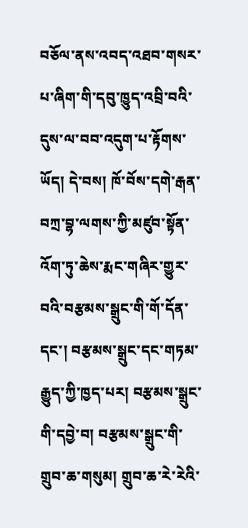བཅོལ་ནས་འབད་འཐབ་གསར་པ་ཞིག་གི་དབུ་ཁྱུད་འབྲི་བའི་དུས་ལ་བབ་འདུག་པ་རྟོགས་ཡོད། དེ་བས། ཁོ་བོས་དགེ་རྒན་བཀྲ་བྷ་ལགས་ཀྱི་མཛུབ་སྟོན་འོག་ཏུ་ཆེས་རྨང་གཞིར་གྱུར་བའི་བརྩམས་སྒྲུང་གི་གོ་དོན་དང་། བརྩམས་སྒྲུང་དང་གཏམ་རྒྱུད་ཀྱི་ཁྱད་པར། བརྩམས་སྒྲུང་གི་དབྱེ་བ། བརྩམས་སྒྲུང་གི་གྲུབ་ཆ་གསུམ། གྲུབ་ཆ་རེ་རེའི་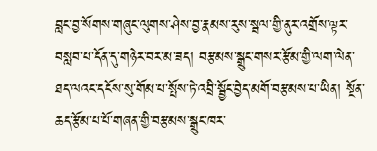བླང་བྱ་སོགས་གཞུང་ལུགས་ཤེས་བྱ་རྣམས་རུས་སྦལ་གྱི་ནུར་འགྲོས་ལྟར་བསླབ་པ་དོན་དུ་གཉེར་བར་མ་ཟད། བརྩམས་སྒྲུང་གསར་རྩོམ་གྱི་ལག་ལེན་ཐད་ལའང་དངོས་སུ་གོམ་པ་སྤོས་ཏེ་འབྲི་སྦྱོང་བྱེད་མགོ་བརྩམས་པ་ཡིན། སྔོན་ཆད་རྩོམ་པ་པོ་གཞན་གྱི་བརྩམས་སྒྲུང་ཁར་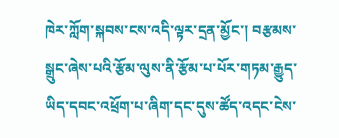ཁེར་ཀློག་སྐབས་ངས་འདི་ལྟར་དྲན་མྱོང་། བརྩམས་སྒྲུང་ཞེས་པའི་རྩོམ་ལུས་ནི་རྩོམ་པ་པོར་གཏམ་རྒྱུད་ཡིད་དབང་འཕྲོག་པ་ཞིག་དང་དུས་ཚོད་འདང་ངེས་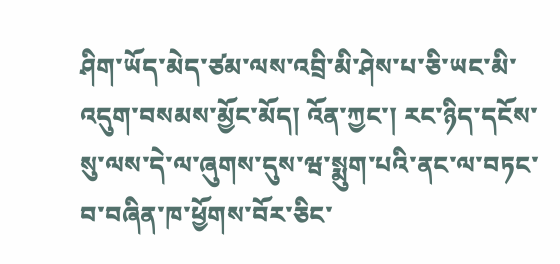ཤིག་ཡོད་མེད་ཙམ་ལས་འབྲི་མི་ཤེས་པ་ཅི་ཡང་མི་འདུག་བསམས་མྱོང་མོད། འོན་ཀྱང་། རང་ཉིད་དངོས་སུ་ལས་དེ་ལ་ཞུགས་དུས་ཝ་སྨུག་པའི་ནང་ལ་བཏང་བ་བཞིན་ཁ་ཕྱོགས་བོར་ཅིང་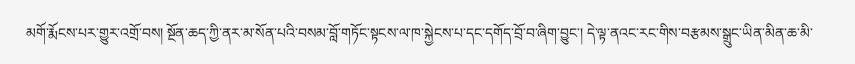མགོ་རྨོངས་པར་གྱུར་འགྲོ་བས། སྔོན་ཆད་ཀྱི་ནར་མ་སོན་པའི་བསམ་བློ་གཏོང་སྟངས་ལ་ཁ་སྐྱེངས་པ་དང་དགོད་བྲོ་བ་ཞིག་བྱུང་། དེ་ལྟ་ནའང་རང་གིས་བརྩམས་སྒྲུང་ཡིན་མིན་ཆ་མི་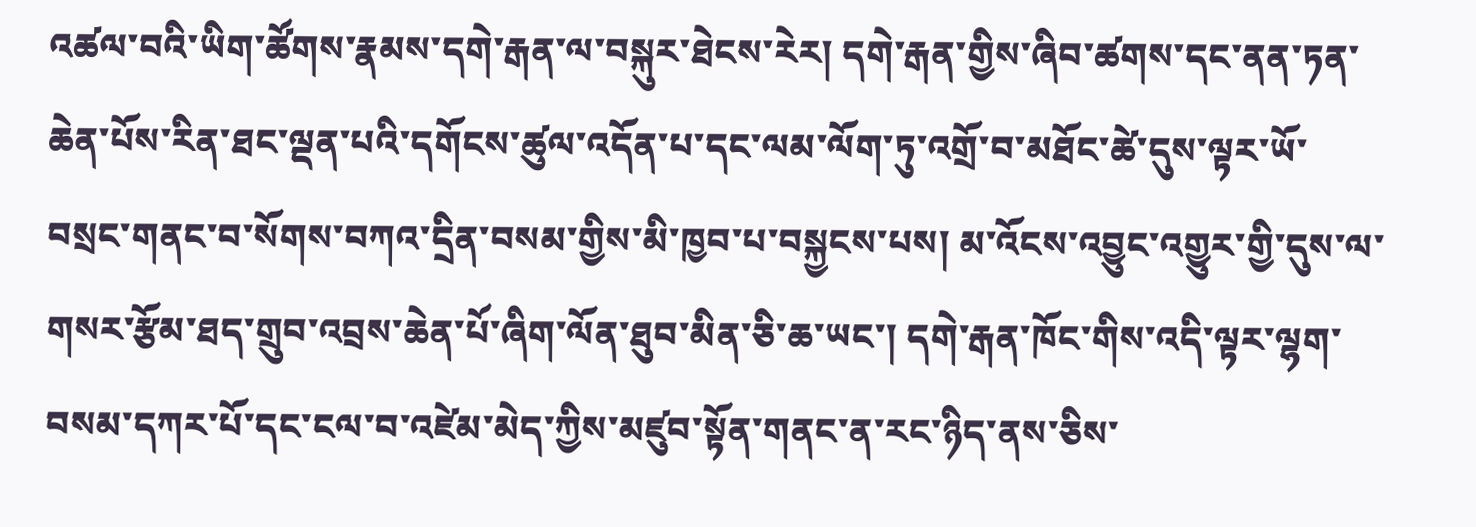འཚལ་བའི་ཡིག་ཚོགས་རྣམས་དགེ་རྒན་ལ་བསྐུར་ཐེངས་རེར། དགེ་རྒན་གྱིས་ཞིབ་ཚགས་དང་ནན་ཏན་ཆེན་པོས་རིན་ཐང་ལྡན་པའི་དགོངས་ཚུལ་འདོན་པ་དང་ལམ་ལོག་ཏུ་འགྲོ་བ་མཐོང་ཚེ་དུས་ལྟར་ཡོ་བསྲང་གནང་བ་སོགས་བཀའ་དྲིན་བསམ་གྱིས་མི་ཁྱབ་པ་བསྐྱངས་པས། མ་འོངས་འབྱུང་འགྱུར་གྱི་དུས་ལ་གསར་རྩོམ་ཐད་གྲུབ་འབྲས་ཆེན་པོ་ཞིག་ལོན་ཐུབ་མིན་ཅི་ཆ་ཡང་། དགེ་རྒན་ཁོང་གིས་འདི་ལྟར་ལྷག་བསམ་དཀར་པོ་དང་ངལ་བ་འཛེམ་མེད་ཀྱིས་མཛུབ་སྟོན་གནང་ན་རང་ཉིད་ནས་ཅིས་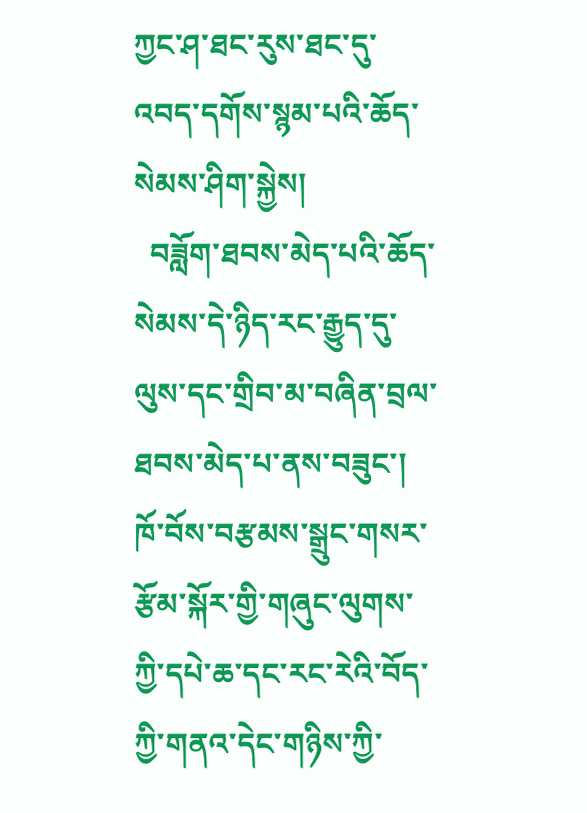ཀྱང་ཤ་ཐང་རུས་ཐང་དུ་འབད་དགོས་སྙམ་པའི་ཆོད་སེམས་ཤིག་སྐྱེས།
  བཟློག་ཐབས་མེད་པའི་ཆོད་སེམས་དེ་ཉིད་རང་རྒྱུད་དུ་ལུས་དང་གྲིབ་མ་བཞིན་བྲལ་ཐབས་མེད་པ་ནས་བཟུང་། ཁོ་བོས་བརྩམས་སྒྲུང་གསར་རྩོམ་སྐོར་གྱི་གཞུང་ལུགས་ཀྱི་དཔེ་ཆ་དང་རང་རེའི་བོད་ཀྱི་གནའ་དེང་གཉིས་ཀྱི་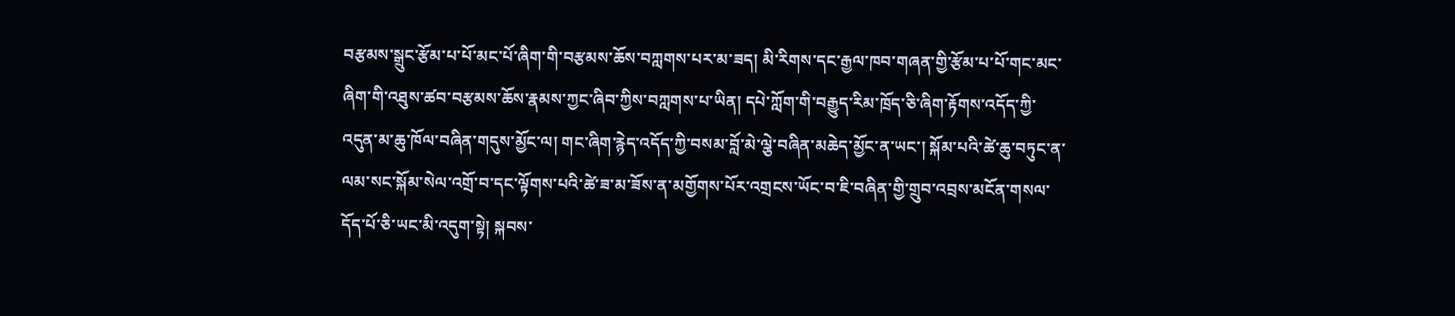བརྩམས་སྒྲུང་རྩོམ་པ་པོ་མང་པོ་ཞིག་གི་བརྩམས་ཆོས་བཀླགས་པར་མ་ཟད། མི་རིགས་དང་རྒྱལ་ཁབ་གཞན་གྱི་རྩོམ་པ་པོ་གང་མང་ཞིག་གི་འཐུས་ཚབ་བརྩམས་ཆོས་རྣམས་ཀྱང་ཞིབ་ཀྱིས་བཀླགས་པ་ཡིན། དཔེ་ཀློག་གི་བརྒྱུད་རིམ་ཁྲོད་ཅི་ཞིག་རྟོགས་འདོད་ཀྱི་འདུན་མ་ཆུ་ཁོལ་བཞིན་གདུས་མྱོང་ལ། གང་ཞིག་རྙེད་འདོད་ཀྱི་བསམ་བློ་མེ་ལྕེ་བཞིན་མཆེད་མྱོང་ན་ཡང་། སྐོམ་པའི་ཚེ་ཆུ་བཏུང་ན་ལམ་སང་སྐོམ་སེལ་འགྲོ་བ་དང་ལྟོགས་པའི་ཚེ་ཟ་མ་ཟོས་ན་མགྱོགས་པོར་འགྲངས་ཡོང་བ་ཇི་བཞིན་གྱི་གྲུབ་འབྲས་མངོན་གསལ་དོད་པོ་ཅི་ཡང་མི་འདུག་སྟེ། སྐབས་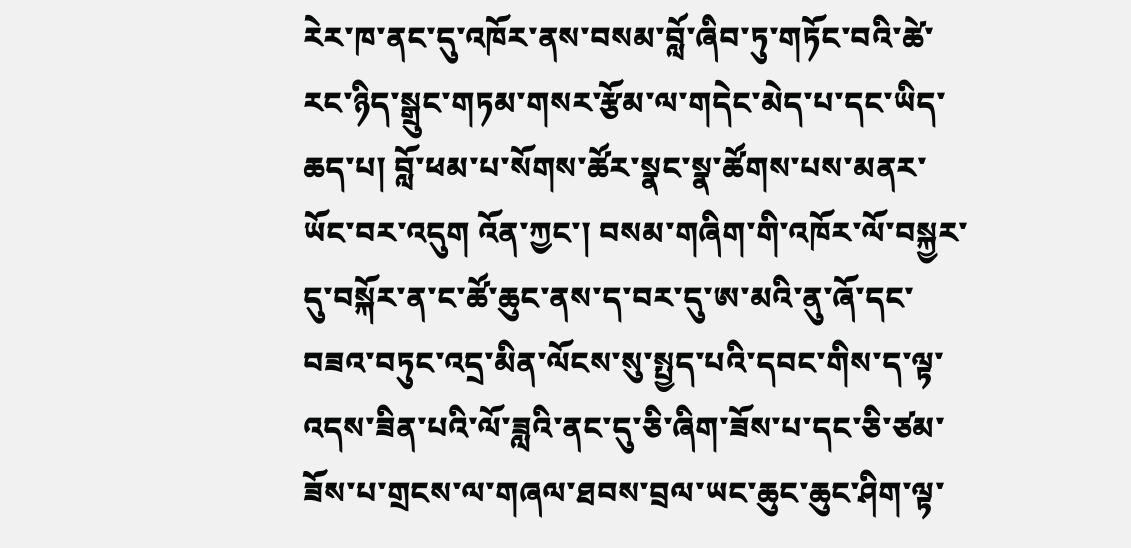རེར་ཁ་ནང་དུ་འཁོར་ནས་བསམ་བློ་ཞིབ་ཏུ་གཏོང་བའི་ཚེ་རང་ཉིད་སྒྲུང་གཏམ་གསར་རྩོམ་ལ་གདེང་མེད་པ་དང་ཡིད་ཆད་པ། བློ་ཕམ་པ་སོགས་ཚོར་སྣང་སྣ་ཚོགས་པས་མནར་ཡོང་བར་འདུག འོན་ཀྱང་། བསམ་གཞིག་གི་འཁོར་ལོ་བསྐྱར་དུ་བསྐོར་ན་ང་ཚོ་ཆུང་ནས་ད་བར་དུ་ཨ་མའི་ནུ་ཞོ་དང་བཟའ་བཏུང་འདྲ་མིན་ལོངས་སུ་སྤྱད་པའི་དབང་གིས་ད་ལྟ་འདས་ཟིན་པའི་ལོ་ཟླའི་ནང་དུ་ཅི་ཞིག་ཟོས་པ་དང་ཅི་ཙམ་ཟོས་པ་གྲངས་ལ་གཞལ་ཐབས་བྲལ་ཡང་ཆུང་ཆུང་ཤིག་ལྟ་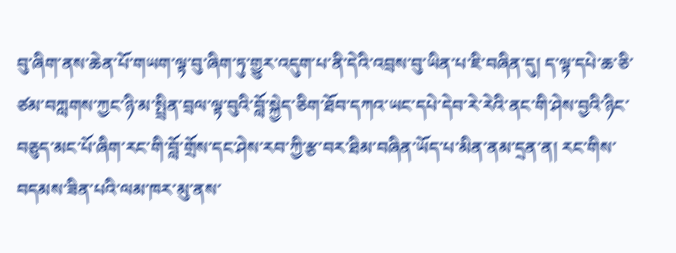བུ་ཞིག་ནས་ཆེན་པོ་གཡག་ལྟ་བུ་ཞིག་ཏུ་གྱུར་འདུག་པ་ནི་དེའི་འབྲས་བུ་ཡིན་པ་ཇི་བཞིན་དུ། ད་ལྟ་དཔེ་ཆ་ཅི་ཙམ་བཀླགས་ཀྱང་ཉི་མ་སྤྲིན་བྲལ་ལྟ་བུའི་བློ་སྐྱེད་ཅིག་ཐོབ་དཀའ་ཡང་དཔེ་དེབ་རེ་རེའི་ནང་གི་ཤེས་བྱའི་ཉིང་བཅུད་མང་པོ་ཞིག་རང་གི་བློ་གྲོས་དང་ཤེས་རབ་ཀྱི་རྩ་བར་ཐིམ་བཞིན་ཡོད་པ་མིན་ནམ་དྲན་ན། རང་གིས་བདམས་ཟིན་པའི་ལམ་ཁར་མུ་ནས་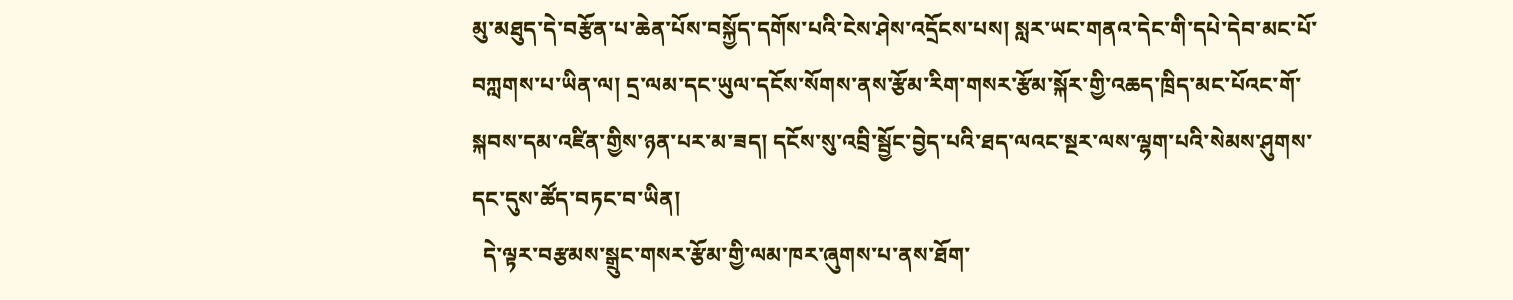མུ་མཐུད་དེ་བརྩོན་པ་ཆེན་པོས་བསྐྱོད་དགོས་པའི་ངེས་ཤེས་འདྲོངས་པས། སླར་ཡང་གནའ་དེང་གི་དཔེ་དེབ་མང་པོ་བཀླགས་པ་ཡིན་ལ། དྲ་ལམ་དང་ཡུལ་དངོས་སོགས་ནས་རྩོམ་རིག་གསར་རྩོམ་སྐོར་གྱི་འཆད་ཁྲིད་མང་པོའང་གོ་སྐབས་དམ་འཛིན་གྱིས་ཉན་པར་མ་ཟད། དངོས་སུ་འབྲི་སྦྱོང་བྱེད་པའི་ཐད་ལའང་སྔར་ལས་ལྷག་པའི་སེམས་ཤུགས་དང་དུས་ཚོད་བཏང་བ་ཡིན།
  དེ་ལྟར་བརྩམས་སྒྲུང་གསར་རྩོམ་གྱི་ལམ་ཁར་ཞུགས་པ་ནས་ཐོག་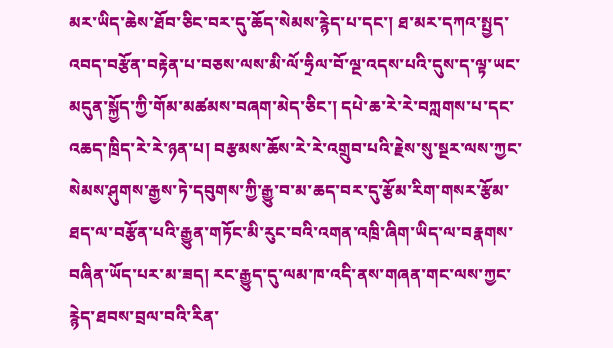མར་ཡིད་ཆེས་ཐོབ་ཅིང་བར་དུ་ཆོད་སེམས་རྙེད་པ་དང་། ཐ་མར་དཀའ་སྤྱད་འབད་བརྩོན་བརྟེན་པ་བཅས་ལས་མི་ལོ་ཧྲིལ་བོ་ལྔ་འདས་པའི་དུས་ད་ལྟ་ཡང་མདུན་སྐྱོད་ཀྱི་གོམ་མཚམས་བཞག་མེད་ཅིང་། དཔེ་ཆ་རེ་རེ་བཀླགས་པ་དང་འཆད་ཁྲིད་རེ་རེ་ཉན་པ། བརྩམས་ཆོས་རེ་རེ་འགྲུབ་པའི་རྗེས་སུ་སྔར་ལས་ཀྱང་སེམས་ཤུགས་རྒྱས་ཏེ་དབུགས་ཀྱི་རྒྱུ་བ་མ་ཆད་བར་དུ་རྩོམ་རིག་གསར་རྩོམ་ཐད་ལ་བརྩོན་པའི་རྒྱུན་གཏོང་མི་རུང་བའི་འགན་འཁྲི་ཞིག་ཡིད་ལ་བརྣགས་བཞིན་ཡོད་པར་མ་ཟད། རང་རྒྱུད་དུ་ལམ་ཁ་འདི་ནས་གཞན་གང་ལས་ཀྱང་རྙེད་ཐབས་བྲལ་བའི་རིན་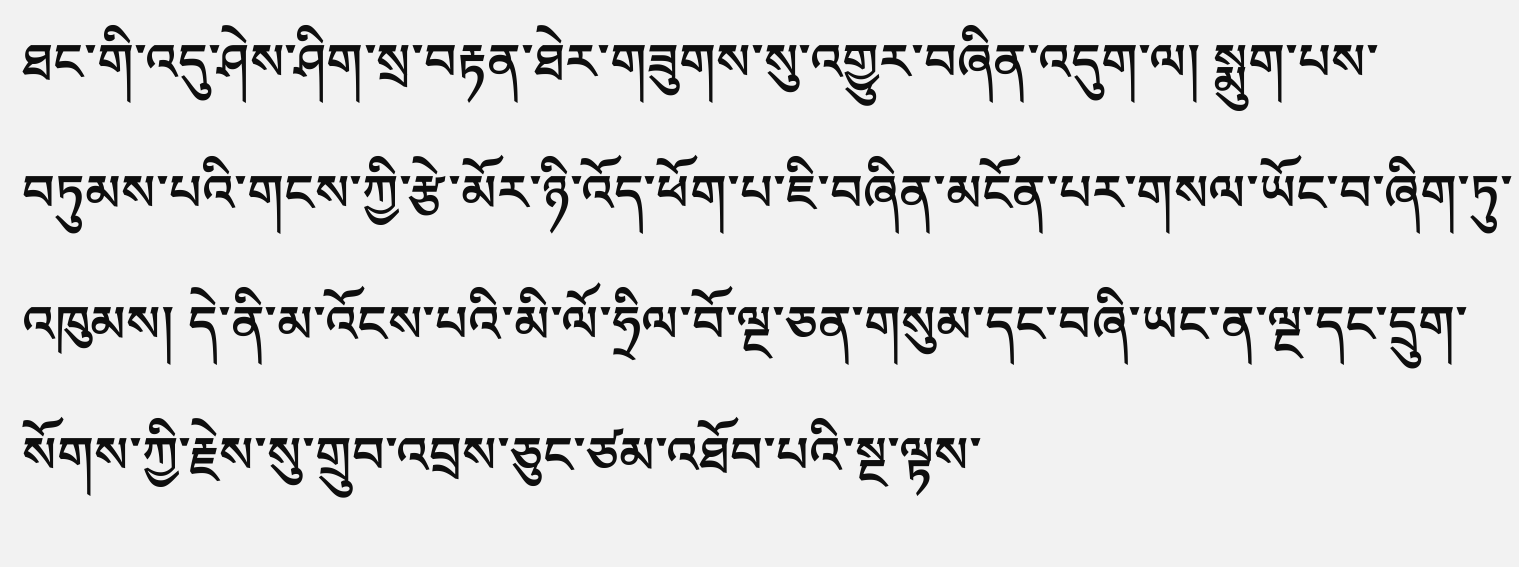ཐང་གི་འདུ་ཤེས་ཤིག་སྲ་བརྟན་ཐེར་གཟུགས་སུ་འགྱུར་བཞིན་འདུག་ལ། སྨུག་པས་བཏུམས་པའི་གངས་ཀྱི་རྩེ་མོར་ཉི་འོད་ཕོག་པ་ཇི་བཞིན་མངོན་པར་གསལ་ཡོང་བ་ཞིག་ཏུ་འཁུམས། དེ་ནི་མ་འོངས་པའི་མི་ལོ་ཧྲིལ་བོ་ལྔ་ཅན་གསུམ་དང་བཞི་ཡང་ན་ལྔ་དང་དྲུག་སོགས་ཀྱི་རྗེས་སུ་གྲུབ་འབྲས་ཅུང་ཙམ་འཐོབ་པའི་སྔ་ལྟས་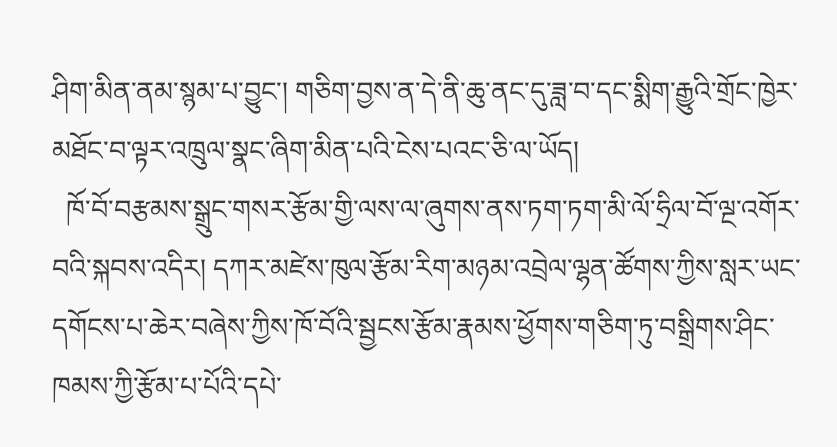ཤིག་མིན་ནམ་སྙམ་པ་བྱུང་། གཅིག་བྱས་ན་དེ་ནི་ཆུ་ནང་དུ་ཟླ་བ་དང་སྨིག་རྒྱུའི་གྲོང་ཁྱེར་མཐོང་བ་ལྟར་འཁྲུལ་སྣང་ཞིག་མིན་པའི་ངེས་པའང་ཅི་ལ་ཡོད།
  ཁོ་བོ་བརྩམས་སྒྲུང་གསར་རྩོམ་གྱི་ལས་ལ་ཞུགས་ནས་ཏག་ཏག་མི་ལོ་ཧྲིལ་བོ་ལྔ་འགོར་བའི་སྐབས་འདིར། དཀར་མཛེས་ཁུལ་རྩོམ་རིག་མཉམ་འབྲེལ་ལྷན་ཚོགས་ཀྱིས་སླར་ཡང་དགོངས་པ་ཆེར་བཞེས་ཀྱིས་ཁོ་བོའི་སྦྱངས་རྩོམ་རྣམས་ཕྱོགས་གཅིག་ཏུ་བསྒྲིགས་ཤིང་ཁམས་ཀྱི་རྩོམ་པ་པོའི་དཔེ་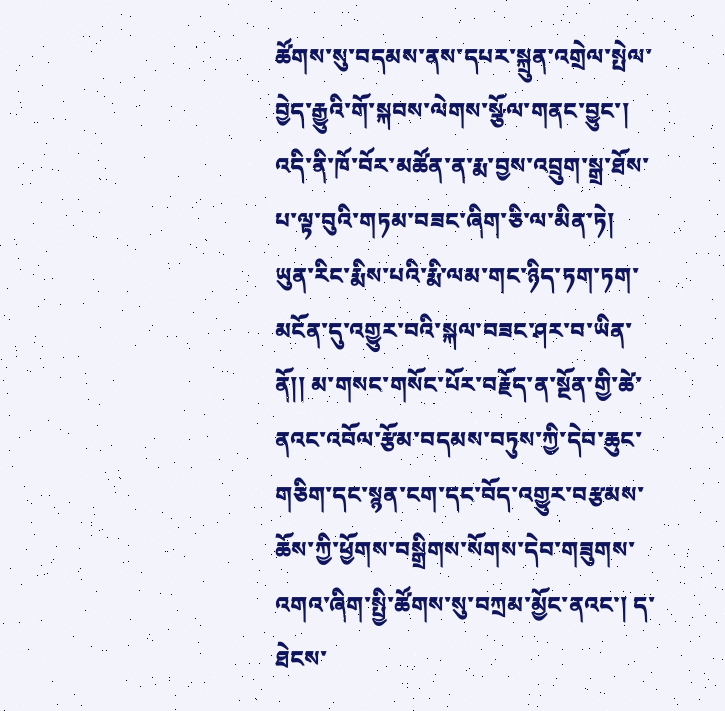ཚོགས་སུ་བདམས་ནས་དཔར་སྐྲུན་འགྲེལ་སྤེལ་བྱེད་རྒྱུའི་གོ་སྐབས་ལེགས་སྩོལ་གནང་བྱུང་། འདི་ནི་ཁོ་བོར་མཚོན་ན་རྨ་བྱས་འབྲུག་སྒྲ་ཐོས་པ་ལྟ་བུའི་གཏམ་བཟང་ཞིག་ཅི་ལ་མིན་ཏེ། ཡུན་རིང་རྨིས་པའི་རྨི་ལམ་གང་ཉིད་ཏག་ཏག་མངོན་དུ་འགྱུར་བའི་སྐལ་བཟང་ཤར་བ་ཡིན་ནོ།། མ་གསང་གསོང་པོར་བརྗོད་ན་སྔོན་གྱི་ཚེ་ནའང་འབོལ་རྩོམ་བདམས་བཏུས་ཀྱི་དེབ་ཆུང་གཅིག་དང་སྙན་ངག་དང་བོད་འགྱུར་བརྩམས་ཆོས་ཀྱི་ཕྱོགས་བསྒྲིགས་སོགས་དེབ་གཟུགས་འགའ་ཞིག་སྤྱི་ཚོགས་སུ་བཀྲམ་མྱོང་ནའང་། ད་ཐེངས་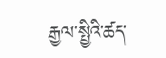རྒྱལ་སྤྱིའི་ཚད་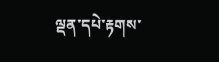ལྡན་དཔེ་རྟགས་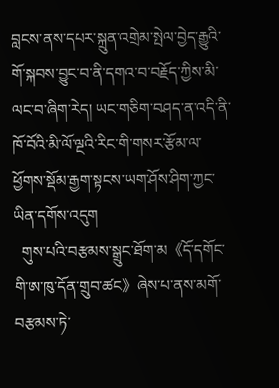བླངས་ནས་དཔར་སྐྲུན་འགྲེམ་སྤེལ་བྱེད་རྒྱུའི་གོ་སྐབས་བྱུང་བ་ནི་དགའ་བ་བརྗོད་ཀྱིས་མི་ལང་བ་ཞིག་རེད། ཡང་གཅིག་བཤད་ན་འདི་ནི་ཁོ་བོའི་མི་ལོ་ལྔའི་རིང་གི་གསར་རྩོམ་ལ་ཕྱོགས་སྡོམ་རྒྱག་སྟངས་ཡག་ཤོས་ཤིག་ཀྱང་ཡིན་དགོས་འདུག
  གུས་པའི་བརྩམས་སྒྲུང་ཐོག་མ《དོ་དགོང་གི་ཨ་ཁུ་དོན་གྲུབ་ཚང》ཞེས་པ་ནས་མགོ་བརྩམས་ཏེ་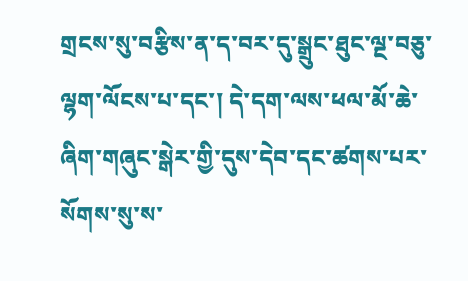གྲངས་སུ་བརྩིས་ན་ད་བར་དུ་སྒྲུང་ཐུང་ལྔ་བཅུ་ལྷག་ལོངས་པ་དང་། དེ་དག་ལས་ཕལ་མོ་ཆེ་ཞིག་གཞུང་སྒེར་གྱི་དུས་དེབ་དང་ཚགས་པར་སོགས་སུ་ས་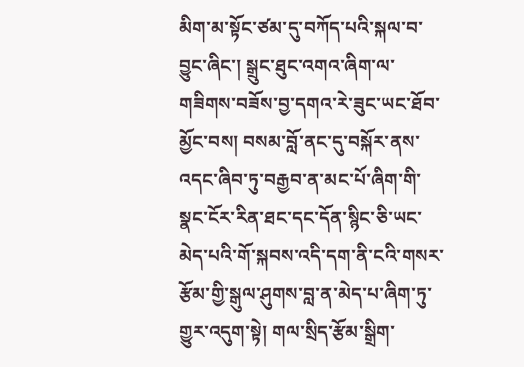མིག་མ་སྟོང་ཙམ་དུ་བཀོད་པའི་སྐལ་བ་བྱུང་ཞིང་། སྒྲུང་ཐུང་འགའ་ཞིག་ལ་གཟིགས་བཟོས་བྱ་དགའ་རེ་ཟུང་ཡང་ཐོབ་མྱོང་བས། བསམ་བློ་ནང་དུ་བསྐོར་ནས་འདང་ཞིབ་ཏུ་བརྒྱབ་ན་མང་པོ་ཞིག་གི་སྣང་ངོར་རིན་ཐང་དང་དོན་སྙིང་ཅི་ཡང་མེད་པའི་གོ་སྐབས་འདི་དག་ནི་ངའི་གསར་རྩོམ་གྱི་སྒུལ་ཤུགས་བླ་ན་མེད་པ་ཞིག་ཏུ་གྱུར་འདུག་སྟེ། གལ་སྲིད་རྩོམ་སྒྲིག་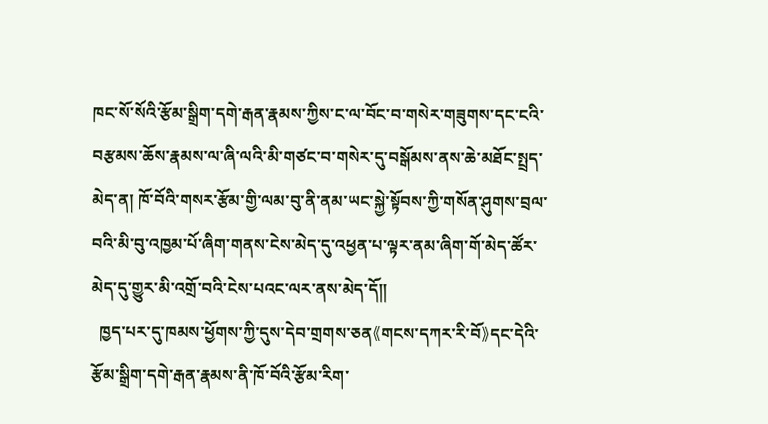ཁང་སོ་སོའི་རྩོམ་སྒྲིག་དགེ་རྒན་རྣམས་ཀྱིས་ང་ལ་བོང་བ་གསེར་གཟུགས་དང་ངའི་བརྩམས་ཆོས་རྣམས་ལ་ཞི་ལའི་མི་གཙང་བ་གསེར་དུ་བསྒོམས་ནས་ཆེ་མཐོང་སྤྲད་མེད་ན། ཁོ་བོའི་གསར་རྩོམ་གྱི་ལམ་བུ་ནི་ནམ་ཡང་སྐྱེ་སྟོབས་ཀྱི་གསོན་ཤུགས་བྲལ་བའི་མི་བུ་འཁྱམ་པོ་ཞིག་གནས་ངེས་མེད་དུ་འཕྱན་པ་ལྟར་ནམ་ཞིག་གོ་མེད་ཚོར་མེད་དུ་གྱུར་མི་འགྲོ་བའི་ངེས་པའང་ལར་ནས་མེད་དོ།།
  ཁྱད་པར་དུ་ཁམས་ཕྱོགས་ཀྱི་དུས་དེབ་གྲགས་ཅན《གངས་དཀར་རི་བོ》དང་དེའི་རྩོམ་སྒྲིག་དགེ་རྒན་རྣམས་ནི་ཁོ་བོའི་རྩོམ་རིག་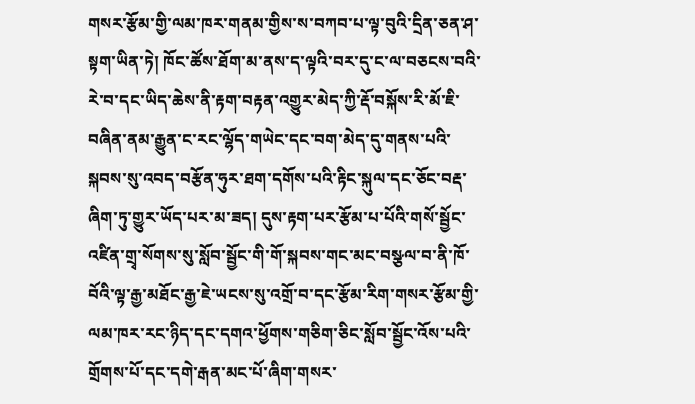གསར་རྩོམ་གྱི་ལམ་ཁར་གནམ་གྱིས་ས་བཀབ་པ་ལྟ་བུའི་དྲིན་ཅན་ཤ་སྟག་ཡིན་ཏེ། ཁོང་ཚོས་ཐོག་མ་ནས་ད་ལྟའི་བར་དུ་ང་ལ་བཅངས་བའི་རེ་བ་དང་ཡིད་ཆེས་ནི་རྟག་བརྟན་འགྱུར་མེད་ཀྱི་རྡོ་བསྐོས་རི་མོ་ཇི་བཞིན་ནམ་རྒྱུན་ང་རང་ལྷོད་གཡེང་དང་བག་མེད་དུ་གནས་པའི་སྐབས་སུ་འབད་བརྩོན་ཧུར་ཐག་དགོས་པའི་རྟིང་སྐུལ་དང་ཅོང་བརྡ་ཞིག་ཏུ་གྱུར་ཡོད་པར་མ་ཟད། དུས་རྟག་པར་རྩོམ་པ་པོའི་གསོ་སྦྱོང་འཛིན་གྲྭ་སོགས་སུ་སློབ་སྦྱོང་གི་གོ་སྐབས་གང་མང་བསྩལ་བ་ནི་ཁོ་བོའི་ལྟ་རྒྱ་མཐོང་རྒྱ་ཇེ་ཡངས་སུ་འགྲོ་བ་དང་རྩོམ་རིག་གསར་རྩོམ་གྱི་ལམ་ཁར་རང་ཉིད་དང་དགའ་ཕྱོགས་གཅིག་ཅིང་སློབ་སྦྱོང་འོས་པའི་གྲོགས་པོ་དང་དགེ་རྒན་མང་པོ་ཞིག་གསར་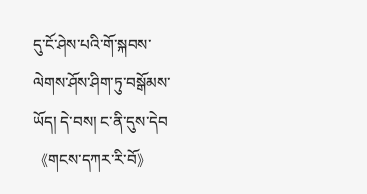དུ་ངོ་ཤེས་པའི་གོ་སྐབས་ལེགས་ཤོས་ཤིག་ཏུ་བསྒོམས་ཡོད། དེ་བས། ང་ནི་དུས་དེབ《གངས་དཀར་རི་བོ》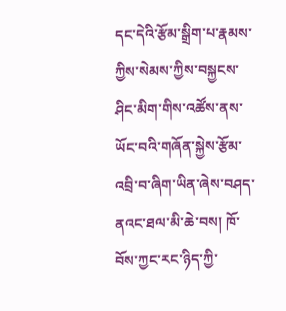དང་དེའི་རྩོམ་སྒྲིག་པ་རྣམས་ཀྱིས་སེམས་ཀྱིས་བསྐྱངས་ཤིང་མིག་གིས་འཚོས་ནས་ཡོང་བའི་གཞོན་སྐྱེས་རྩོམ་འབྲི་བ་ཞིག་ཡིན་ཞེས་བཤད་ནའང་ཐལ་མི་ཆེ་བས། ཁོ་བོས་ཀྱང་རང་ཉིད་ཀྱི་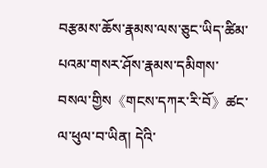བརྩམས་ཆོས་རྣམས་ལས་ཅུང་ཡིད་ཚིམ་པའམ་གསར་ཤོས་རྣམས་དམིགས་བསལ་གྱིས《གངས་དཀར་རི་བོ》ཚང་ལ་ཕུལ་བ་ཡིན། དེའི་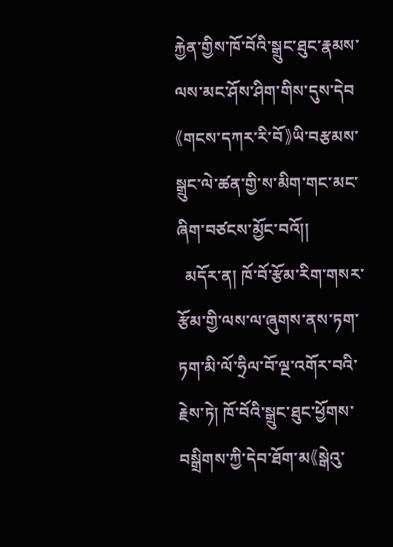རྐྱེན་གྱིས་ཁོ་བོའི་སྒྲུང་ཐུང་རྣམས་ལས་མང་ཤོས་ཤིག་གིས་དུས་དེབ《གངས་དཀར་རི་བོ》ཡི་བརྩམས་སྒྲུང་ལེ་ཚན་གྱི་ས་མིག་གང་མང་ཞིག་བཙངས་མྱོང་བའོ།།
  མདོར་ན། ཁོ་བོ་རྩོམ་རིག་གསར་རྩོམ་གྱི་ལས་ལ་ཞུགས་ནས་ཏག་ཏག་མི་ལོ་ཧྲིལ་བོ་ལྔ་འགོར་བའི་རྗེས་ཏེ། ཁོ་བོའི་སྒྲུང་ཐུང་ཕྱོགས་བསྒྲིགས་ཀྱི་དེབ་ཐོག་མ《སྒེའུ་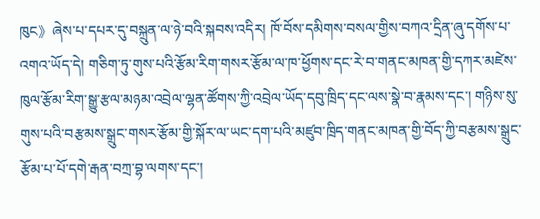ཁུང》ཞེས་པ་དཔར་དུ་བསྐྲུན་ལ་ཉེ་བའི་སྐབས་འདིར། ཁོ་བོས་དམིགས་བསལ་གྱིས་བཀའ་དྲིན་ཞུ་དགོས་པ་འགའ་ཡོད་དེ། གཅིག་ཏུ་གུས་པའི་རྩོམ་རིག་གསར་རྩོམ་ལ་ཁ་ཕྱོགས་དང་རེ་བ་གནང་མཁན་གྱི་དཀར་མཛེས་ཁུལ་རྩོམ་རིག་སྒྱུ་རྩལ་མཉམ་འབྲེལ་ལྷན་ཚོགས་ཀྱི་འབྲེལ་ཡོད་དབུ་ཁྲིད་དང་ལས་སྣེ་བ་རྣམས་དང་། གཉིས་སུ་གུས་པའི་བརྩམས་སྒྲུང་གསར་རྩོམ་གྱི་སྐོར་ལ་ཡང་དག་པའི་མཛུབ་ཁྲིད་གནང་མཁན་གྱི་བོད་ཀྱི་བརྩམས་སྒྲུང་རྩོམ་པ་པོ་དགེ་རྒན་བཀྲ་བྷ་ལགས་དང་།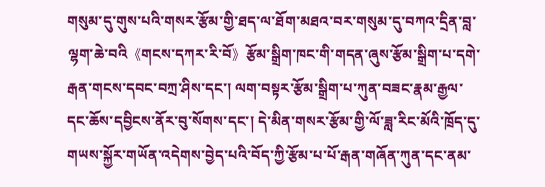གསུམ་དུ་གུས་པའི་གསར་རྩོམ་གྱི་ཐད་ལ་ཐོག་མཐའ་བར་གསུམ་དུ་བཀའ་དྲིན་བླ་ལྷག་ཆེ་བའི《གངས་དཀར་རི་བོ》རྩོམ་སྒྲིག་ཁང་གི་གདན་ཞུས་རྩོམ་སྒྲིག་པ་དགེ་རྒན་གངས་དབང་བཀྲ་ཤིས་དང་། ལག་བསྟར་རྩོམ་སྒྲིག་པ་ཀུན་བཟང་རྣམ་རྒྱལ་དང་ཆོས་དབྱིངས་ནོར་བུ་སོགས་དང་། དེ་མིན་གསར་རྩོམ་གྱི་ལོ་ཟླ་རིང་མོའི་ཁྲོད་དུ་གཡས་སྐྱོར་གཡོན་འདེགས་བྱེད་པའི་བོད་ཀྱི་རྩོམ་པ་པོ་རྒན་གཞོན་ཀུན་དང་ནམ་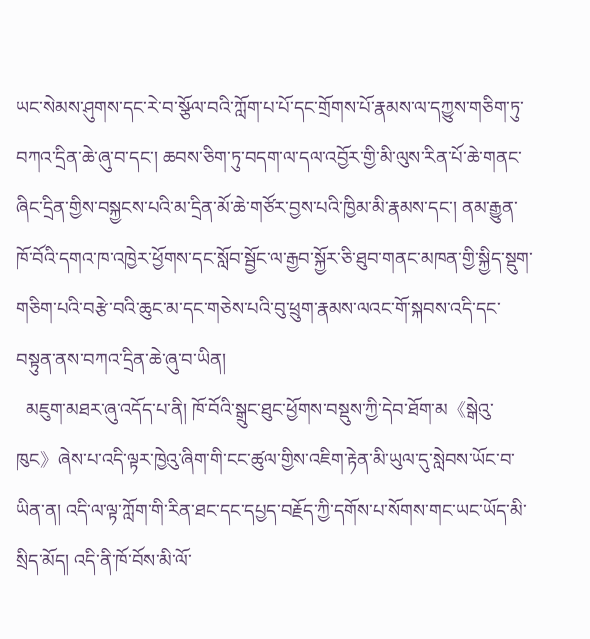ཡང་སེམས་ཤུགས་དང་རེ་བ་སྩོལ་བའི་ཀློག་པ་པོ་དང་གྲོགས་པོ་རྣམས་ལ་དཀྱུས་གཅིག་ཏུ་བཀའ་དྲིན་ཆེ་ཞུ་བ་དང་། ཆབས་ཅིག་ཏུ་བདག་ལ་དལ་འབྱོར་གྱི་མི་ལུས་རིན་པོ་ཆེ་གནང་ཞིང་དྲིན་གྱིས་བསྐྱངས་པའི་མ་དྲིན་མོ་ཆེ་གཙོར་བྱས་པའི་ཁྱིམ་མི་རྣམས་དང་། ནམ་རྒྱུན་ཁོ་བོའི་དགའ་ཁ་འཁྱེར་ཕྱོགས་དང་སློབ་སྦྱོང་ལ་རྒྱབ་སྐྱོར་ཅི་ཐུབ་གནང་མཁན་གྱི་སྐྱིད་སྡུག་གཅིག་པའི་བརྩེ་བའི་ཆུང་མ་དང་གཅེས་པའི་བུ་ཕྲུག་རྣམས་ལའང་གོ་སྐབས་འདི་དང་བསྟུན་ནས་བཀའ་དྲིན་ཆེ་ཞུ་བ་ཡིན།
  མཇུག་མཐར་ཞུ་འདོད་པ་ནི། ཁོ་བོའི་སྒྲུང་ཐུང་ཕྱོགས་བསྡུས་ཀྱི་དེབ་ཐོག་མ《སྒེའུ་ཁུང》ཞེས་པ་འདི་ལྟར་ཁྱེའུ་ཞིག་གི་ངང་ཚུལ་གྱིས་འཇིག་རྟེན་མི་ཡུལ་དུ་སླེབས་ཡོང་བ་ཡིན་ན། འདི་ལ་ལྟ་ཀློག་གི་རིན་ཐང་དང་དཔྱད་བརྗོད་ཀྱི་དགོས་པ་སོགས་གང་ཡང་ཡོད་མི་སྲིད་མོད། འདི་ནི་ཁོ་བོས་མི་ལོ་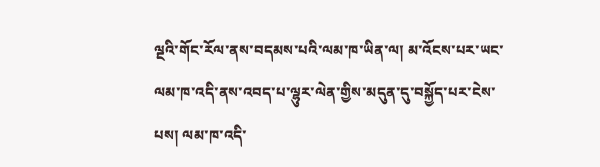ལྔའི་གོང་རོལ་ནས་བདམས་པའི་ལམ་ཁ་ཡིན་ལ། མ་འོངས་པར་ཡང་ལམ་ཁ་འདི་ནས་འབད་པ་ལྷུར་ལེན་གྱིས་མདུན་དུ་བསྐྱོད་པར་ངེས་པས། ལམ་ཁ་འདི་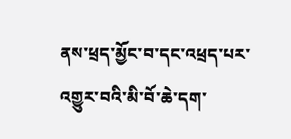ནས་ཕྲད་མྱོང་བ་དང་འཕྲད་པར་འགྱུར་བའི་མི་བོ་ཆེ་དག་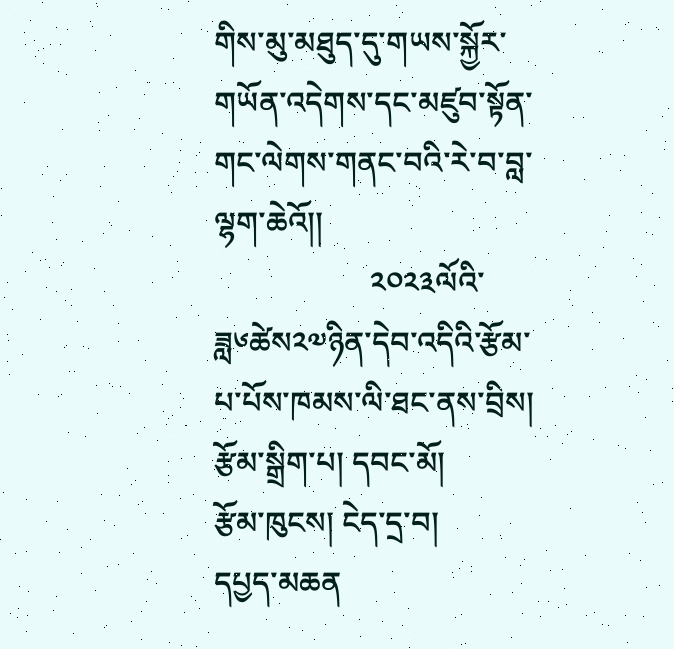གིས་མུ་མཐུད་དུ་གཡས་སྐྱོར་གཡོན་འདེགས་དང་མཛུབ་སྟོན་གང་ལེགས་གནང་བའི་རེ་བ་བླ་ལྷག་ཆེའོ།།
                    ༢༠༢༣ལོའི་ཟླ༦ཚེས༢༧ཉིན་དེབ་འདིའི་རྩོམ་པ་པོས་ཁམས་ལི་ཐང་ནས་བྲིས།
རྩོམ་སྒྲིག་པ། དབང་མོ།
རྩོམ་ཁུངས། ངེད་དྲ་བ།
དཔྱད་མཆན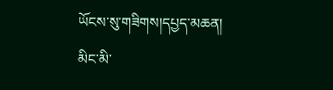ཡོངས་སུ་གཟིགས།དཔྱད་མཆན།
མིང་མི་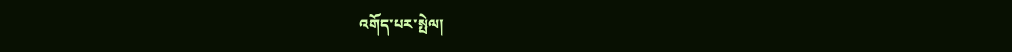འགོད་པར་སྤེལ།